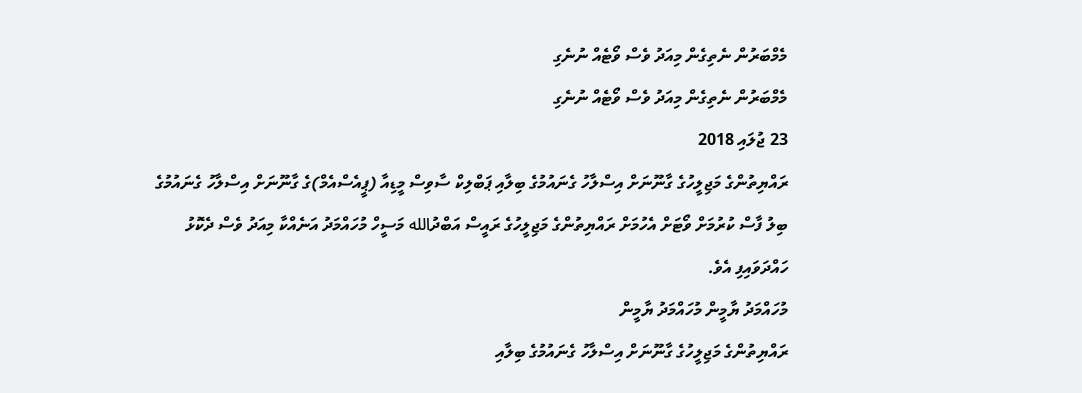މެމްބަރުން ނެތިގެން މިއަދު ވެސް ވޯޓެއް ނުނެގި
މެމްބަރުން ނެތިގެން މިއަދު ވެސް ވޯޓެއް ނުނެގި
23 ޖުލައި 2018
ރައްޔިތުންގެ މަޖިލީހުގެ ގާނޫނަށް އިސްލާހު ގެނައުމުގެ ބިލާއި ޕަބްލިކް ސާވިސް މީޑިއާ (ޕީއެސްއެމް)ގެ ގާނޫނަށް އިސްލާހު ގެނައުމުގެ ބިލު ފާސް ކުރުމަށް ވޯޓަށް އެހުމަށް ރައްޔިތުންގެ މަޖިލީހުގެ ރައީސް އަބްދުالله މަސީހް މުހައްމަދު އަނެއްކާ މިއަދު ވެސް ދެކޮޅު ހައްދަވައިފި އެވެ.
މުހައްމަދު ޔާމީން މުހައްމަދު ޔާމީން
ރައްޔިތުންގެ މަޖިލީހުގެ ގާނޫނަށް އިސްލާހު ގެނައުމުގެ ބިލާއި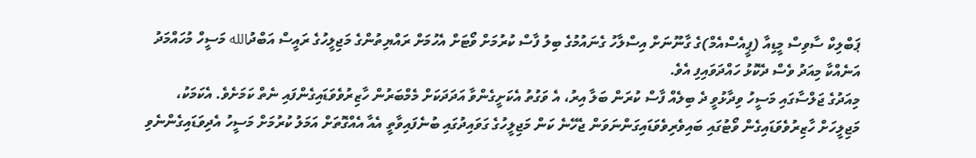ޕަބްލިކް ސާވިސް މީޑިއާ (ޕީއެސްއެމް)ގެ ގާނޫނަށް އިސްލާހު ގެނައުމުގެ ބިލު ފާސް ކުރުމަށް ވޯޓަށް އެހުމަށް ރައްޔިތުންގެ މަޖިލީހުގެ ރައީސް އަބްދުالله މަސީހް މުހައްމަދު އަނެއްކާ މިއަދު ވެސް ދެކޮޅު ހައްދަވައިފި އެވެ.
މިއަދުގެ ޖަލްސާގައި މަސީހު ވިދާޅުވީ ދެ ބިލެއް ފާސް ކުރަން ބަލާ އިރު، އެ ވަގުތު އެކަށީގެންވާ އަދަދަކަށް މެމްބަރުން ހާޒިރުވެވަޑައިގެންފައި ނެތް ކަމަށެވެ. އެކަމަކު، މަޖިލީހަށް ހާޒިރުވެވަޑައިގެން ވޯޓުގައި ބައިވެރިވެވަޑައިގަންނަވަން ޖެހޭނެ ކަން މަޖިލީހުގެ ގަވައިދުގައި ބުނެފައިވާތީ އެއާ އެއްގޮތަށް އަމަލު ކުރުމަށް މަސީހު އެދިވަޑައިގެންނެވި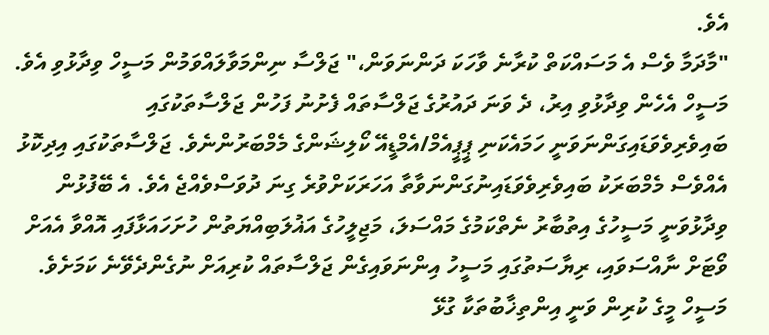އެވެ.
"މާދަމާ ވެސް އެ މަސައްކަތް ކުރާނެ ވާހަކަ ދަންނަވަން،" ޖަލްސާ ނިންމަވާލައްވަމުން މަސީހް ވިދާޅުވި އެވެ.
މަސީހް އެހެން ވިދާޅުވި އިރު، ދެ ވަނަ ދައުރުގެ ޖަލްސާތައް ފެށުނު ފަހުން ޖަލްސާތަކުގައި ބައިވެރިވެވަޑައިގަންނަވަނީ ހަމައެކަނި ޕީޕީއެމް/އެމްޑީއޭ ކޯލިޝަންގެ މެމްބަރުންނެވެ. ޖަލްސާތަކުގައި އިދިކޮޅު އެއްވެސް މެމްބަރަކު ބައިވެރިވެވަޑައިނުގަންނަވާތާ އަހަރަކަށްވުރެ ގިނަ ދުވަސްވެއްޖެ އެވެ. އެ ބޭފުޅުން ވިދާޅުވަނީ މަސީހުގެ އިތުބާރު ނެތްކަމުގެ މައްސަލަ، މަޖިލީހުގެ އަޣުލަބިއްޔަތުން ހުށަހައަޅާފައި އޮއްވާ އެއަށް ވޯޓަށް ނާއްސަވައި، ރިޔާސަތުގައި މަސީހު އިންނަވައިގެން ޖަލްސާތައް ކުރިއަށް ނުގެންދެވޭނެ ކަމަށެވެ.
މަސީހް މީގެ ކުރިން ވަނީ އިންތިޚާބުތަކާ ގުޅޭ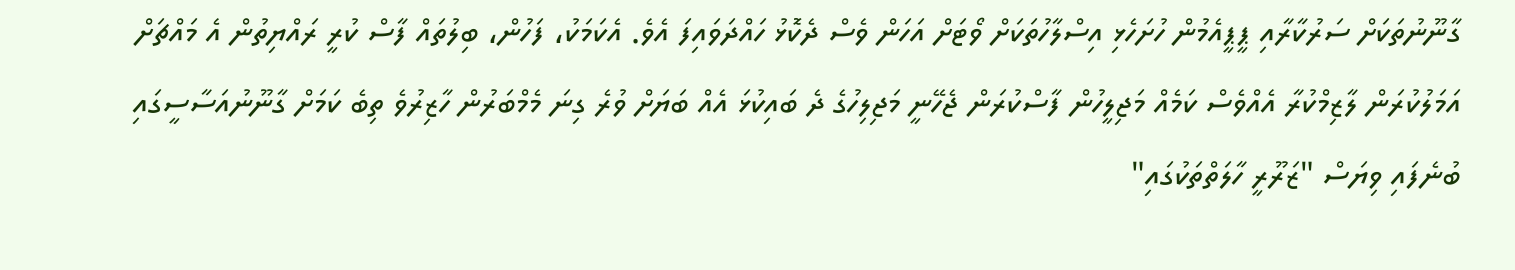ގާނޫނުތަކަށް ސަރުކާރާއި ޕީޕީއެމުން ހުށަހެޅި އިސްލާހުތަކަށް ވޯޓަށް އަހަން ވެސް ދެކޮޅު ހައްދަވައިފަ އެވެ. އެކަމަކު، ފަހުން، ބިލުތައް ފާސް ކުރީ ރައްޔިތުން އެ މައްޗަށް އަމަލުކުރަން ލާޒިމްކުރާ އެއްވެސް ކަމެއް މަޖިލީހުން ފާސްކުރަން ޖެހޭނީ މަޖިލިހުގެ ދެ ބައިކުޅަ އެއް ބަޔަށް ވުރެ ގިނަ މެމްބަރުން ހާޒިރުވެ ތިބެ ކަމަށް ގާނޫނުއަސާސީގައި ބުނެފައި ވިޔަސް "ޒަރޫރީ ހާލަތްތަކުގައި"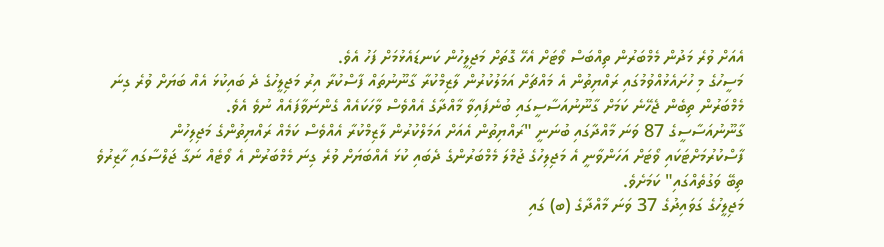އެއަށް ވުރެ މަދުން މެމްބަރުން ތިއްބަސް ވޯޓަށް އެހޭ ގޮތަށް މަޖިލީހުން ކަނޑައެޅުމަށް ފަހު އެވެ.
މަސީހުގެ މި ހުށައެޅުއްވުމުގައި ރައްޔިތުން އެ މައްޗަށް އަމަލުކުރުން ލާޒިމްކުރާ ގާނޫނުތައް ފާސްކުރާ އިރު މަޖިލީހުގެ ދެ ބައިކުޅަ އެއް ބަޔަށް ވުރެ ގިނަ މެމްބަރުން ތިބެން ޖެހޭނެ ކަމަށް ގާނޫނުއަސާސީގައި ބުނެފައިވާ މާއްދާގެ އެއްވެސް ވާހަކައެއް ގެންނަވާފައެއް ނުވެ އެވެ.
ގާނޫނުއަސާސީގެ 87 ވަނަ މާއްދާގައި ބުނަނީ "ރައްޔިތުން އެއަށް އަމަލްކުރުން ލާޒިމްކުރާ އެއްވެސް ކަމެއް ރައްޔިތުންގެ މަޖިލިހުން ފާސްކުރުމަށްޓަކައި ވޯޓަށް އަހަންވާނީ އެ މަޖިލިހުގެ ޖުމްލަ މެމްބަރުންގެ ދެބައި ކުޅަ އެއްބަޔަށް ވުރެ ގިނަ މެމްބަރުން އެ ވޯޓެއް ނަގާ ޖަލްސާގައި ހާޒިރުވެ ތިބޭ ވަގުތެއްގައި" ކަމަށެވެ.
މަޖިލީހުގެ ގަވައިދުގެ 37 ވަނަ މާއްދާގެ (ބ) ގައި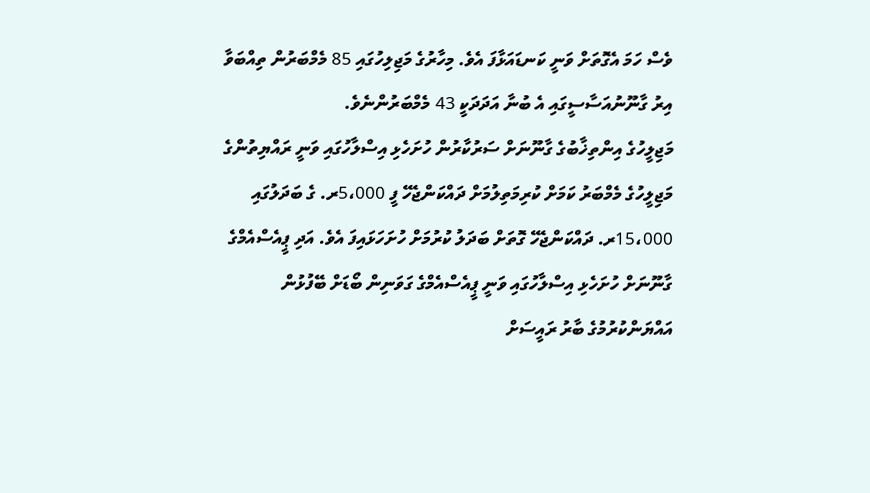ވެސް ހަމަ އެގޮތަށް ވަނީ ކަނޑައަޅާފަ އެވެ. މިހާރުގެ މަޖިލިހުގައި 85 މެމްބަރުން ތިއްބަވާ އިރު ގާނޫނުއަސާސީގައި އެ ބުނާ އަދަދަކީ 43 މެމްބަރުންނެވެ.
މަޖިލީހުގެ އިންތިޚާބުގެ ގާނޫނަށް ސަރުކާރުން ހުށަހެޅި އިސްލާހުގައި ވަނީ ރައްޔިތުންގެ މަޖިލީހުގެ މެމްބަރު ކަމަށް ކުރިމަތިލުމަށް ދައްކަންޖެހޭ ފީ 5،000ރ. ގެ ބަދަލުގައި 15،000ރ. ދައްކަންޖެހޭ ގޮތަށް ބަދަލު ކުރުމަށް ހުށަހަޅައިފަ އެވެ. އަދި ޕީއެސްއެމްގެ ގާނޫނަށް ހުށަހެޅި އިސްލާހުގައި ވަނީ ޕީއެސްއެމްގެ ގަވަނިން ބޯޑަށް ބޭފުޅުން އައްޔަންކުރުމުގެ ބާރު ރައީސަށް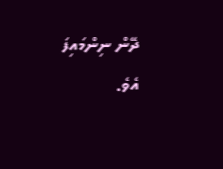ދޭން ނިންމައިފަ އެވެ.